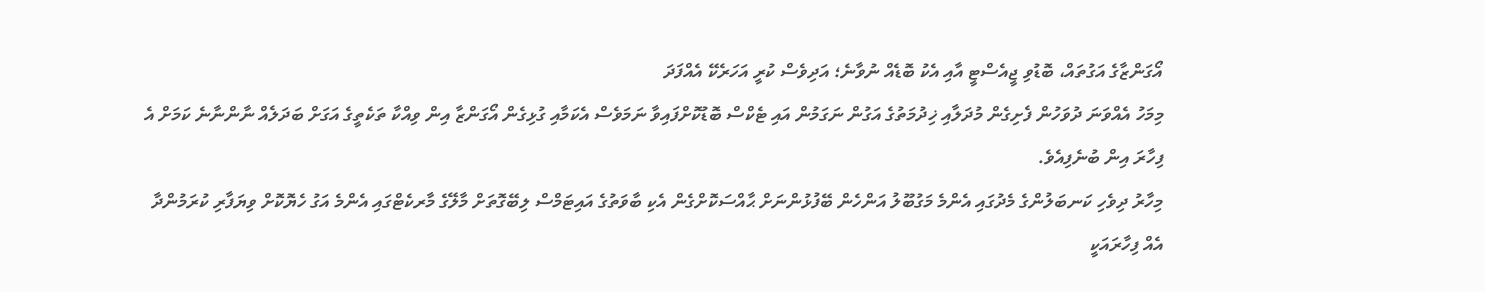އޯގަންޒާގެ އަގުތައް، ބޮޑުވި ޖީއެސްޓީ އާއި އެކު ބޮޑެއް ނުވާނެ؛ އަދިވެސް ކުރީ އަހަރެކޭ އެއްފަދަ
މިމަހު އެއްވަނަ ދުވަހުން ފެށިގެން މުދަލާއި ޚިދުމަތުގެ އަގުން ނަގަމުން އައި ޓެކްސް ބޮޑުކޮށްފައިވާ ނަމަވެސް އެކަމާއި ގުޅިގެން އޯގަންޒާ އިން ވިއްކާ ތަކެތީގެ އަގަށް ބަދަލެއް ނާންނާނެ ކަމަށް އެ ފިހާރަ އިން ބުނެފިއެވެ.
މިހާރު ދިވެހި ކަނބަލުންގެ މެދުގައި އެންމެ މަގުބޫލު އަންހެން ބޭފުޅުންނަށް ޙާއްސަކޮށްގެން އެކި ބާވަތުގެ އައިޓަމްސް ލިބޭގޮތަށް މާލޭގެ މާރކެޓްގައި އެންމެ އަގު ހެޔޮކޮށް ވިޔަފާރި ކުރަމުންދާ އެއް ފިހާރައަކީ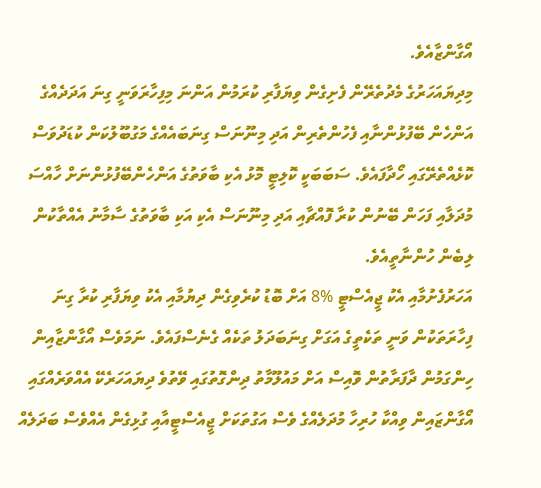އޯގާންޒާއެވެ.
މިދިޔައަހަރުގެ މެދުތެރޭން ފެށިގެން ވިޔަފާރި ކުރަމުން އަންނަ މިފިހާރަވަނީ ގިނަ އަދަދެއްގެ އަންހެން ބޭފުޅުންނާއި ފެހުންތެރިން އަދި މިނޫނަސް ގިނަބައެއްގެ މަގުބޫލުކަން ކުޑަދުވަސް ކޮޅެއްތެރޭގައި ހޯދާފައެވެ. ސަބަބަކީ ކޮލިޓީ މޮޅު އެކި ބާވަތުގެ އަންހެންބޭފުޅުންނަށް ހާއްސަ މުދަލާއި ފަހަން ބޭނުން ކުރާ ފޮއްޗާއި އަދި މިނޫނަސް އެކި އަކި ބާވަތުގެ ސާމާނު އެއްތާކުން ލިބެން ހުންނާތީއެވެ.
އަހަރުފެށުމާއި އެކު ޖީއެސްޓީ %8 އަށް ބޮޑު ކުރެވިގެން ދިޔުމާއި އެކު ވިޔަފާރި ކުރާ ގިނަ ފިހާރަތަކުން ވަނީ ތަކެތީގެ އަގަށް ގިނަބަދަލު ތަކެއް ގެނެސްފައެވެ. ނަމަވެސް އޯގާންޒާއިން ހިންގަމުން ދާފަރާތުން ވޮއިސް އަށް މައުލޫމާތު ދިންގޮތުގައި ވޭތުވެ ދިޔައަހަރެކޭ އެއްވަރެއްގައި އޯގާންޒައިން ވިއްކާ ހުރިހާ މުދަލެއްގެ ވެސް އަގުތަކަށް ޖީއެސްޓީއާއި ގުޅިގެން އެއްވެސް ބަދަލެއް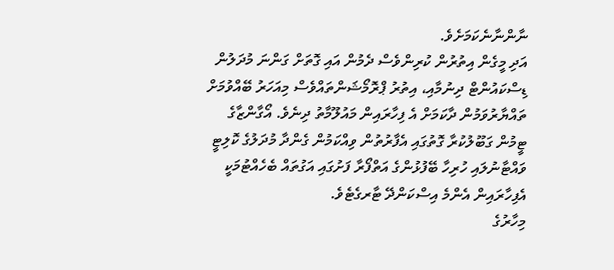ނާންނާނެކަމަށެވެ.
އަދި މީގެން އިތުރުން ކުރިންވެސް ދެމުން އައި ގޮތަށް ގަންނަ މުދަލުން ޑިސްކައުންޓް ދިނުމާއި، އިތުރު ޕްރޮމޯޝަންތައްވެސް މިއަހަރު ބޭއްވުމަށް ތައްޔާރުވަމުން ދާކަމަށް އެ ފިހާރައިން މައުލޫމާތު ދިނެވެ. އޯގާންޒާގެ ޓީމުން ގަބޫލުކުރާ ގޮތުގައި އެފާރުތުން ވިއްކަމުން ގެންދާ މުދަލުގެ ކޮލިޓީ ވައްޓާނުލައި ހުރިހާ ބޭފުޅުންގެ އަތްފޯރާ ފަށުގައި އަގުތައް ބެހެއްޓުމަކީ އެފިހާރައިން އެންމެ އިސްކަންދޭ ޓާރގެޓެވެ.
މިހާރުގެ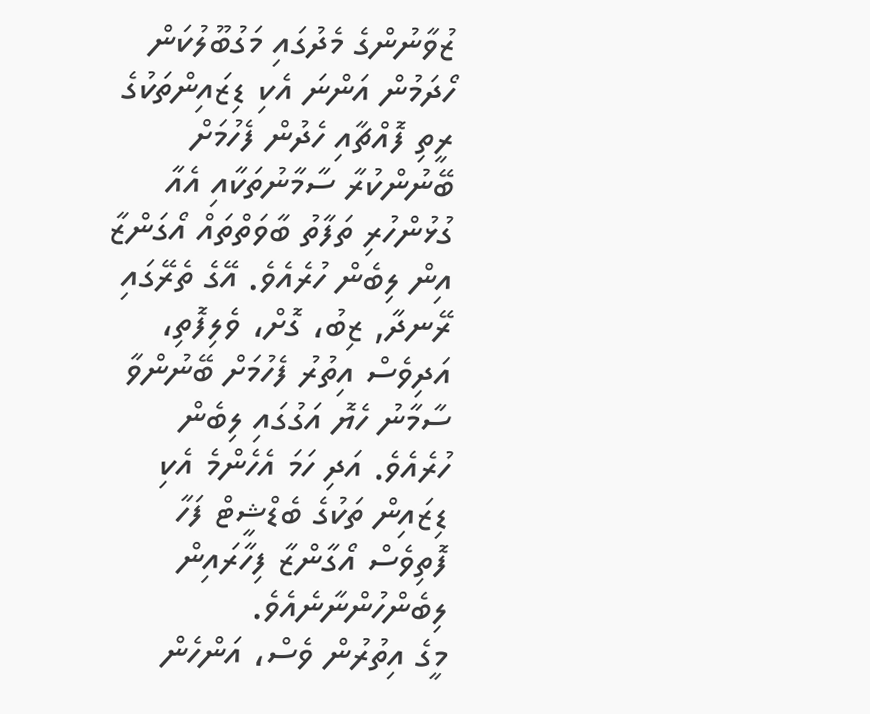ޒުވާނުންގެ މެދުގައި މަގުބޫލުކަން ހޯދަމުން އަންނަ އެކި ޑިޒައިންތަކުގެ ރީތި ފޮއްޗާއި ހެދުން ފެހުމަށް ބޭނުންކުރާ ސާމާނުތަކާއި އެއާ ގުޅުންހުރި ތަފާތު ބާވަތްތައް އޯގަންޒާ އިން ލިބެން ހުރެއެވެ. އޭގެ ތެރޭގައި ރޭނދާ, ޒިބު، ގޮށް، ވެލިފޮތި، އަދިވެސް އިތުރު ފެހުމަށް ބޭނުންވާ ސާމާނު ހެޔޮ އަގުގައި ލިބެން ހުރެއެވެ. އަދި ހަމަ އެހެންމެ އެކި ޑިޒައިން ތަކުގެ ބެޑްޝީޓް ފަހާ ފޮތިވެސް އޯގާންޒާ ފިހާރައިން ލިބެންހުންނާނެއެވެ.
މީގެ އިތުރުން ވެސް، އަންހެން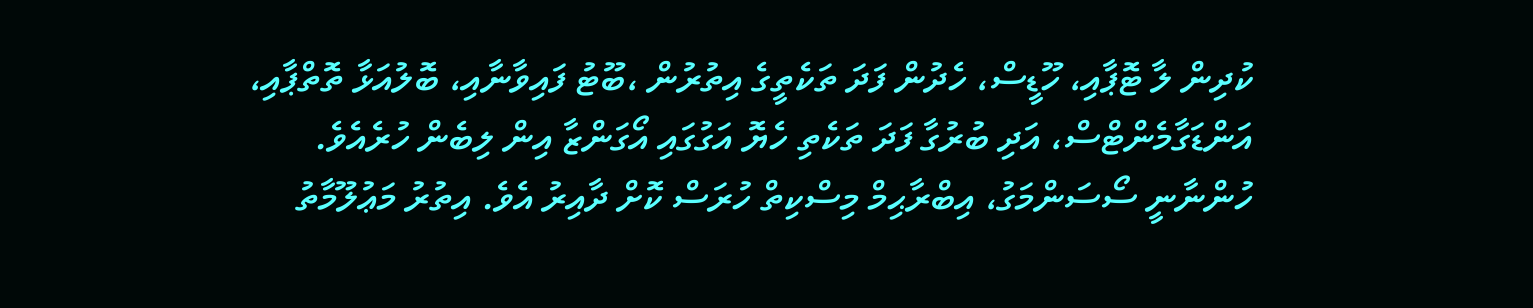ކުދިން ލާ ޓޮޕާއި، ހޫޑީސް، ހެދުން ފަދަ ތަކެތީގެ އިތުރުން ،ބޫޓު ފައިވާނާއި، ބޮލުއަޅާ ތޮތްޕާއި، އަންޑަގާމެންޓްސް، އަދި ބުރުގާ ފަދަ ތަކެތި ހެޔޮ އަގުގައި އޯގަންޒާ އިން ލިބެން ހުރެއެވެ.
ހުންނާނީ ސޯސަންމަގު، އިބްރާޙިމް މިސްކިތް ހުރަސް ކޮށް ދާއިރު އެވެ. އިތުރު މަޢުލޫމާތު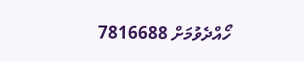ހޯއްދެވުމަށް 7816688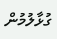ގުޅާލުމުން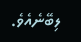ލިބޭނެއެވެ.